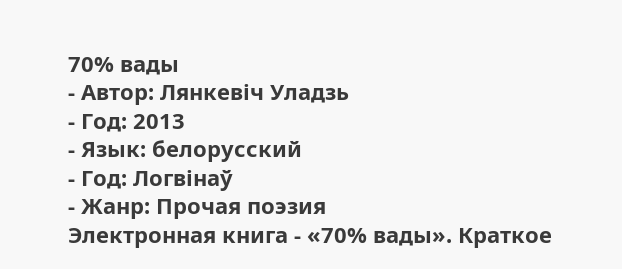70% вады
- Автор: Лянкевіч Уладзь
- Год: 2013
- Язык: белорусский
- Год: Логвінаў
- Жанр: Прочая поэзия
Электронная книга - «70% вады». Краткое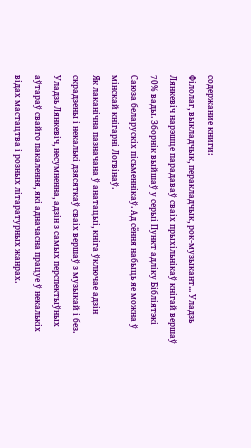содержание книги:
Філолаг, выкладчык, перакладчык, рок-музыкант... Уладзь Лянкевіч нарэшце парадаваў сваіх прыхільнікаў кнігай вершаў 70% вады. Зборнік выйшаў у серыі Пункт адліку Бібліятэкі Саюза беларускіх пісьменнікаў. Ад сёння набыць яе можна ў мінскай кнігарні Логвінаў.
Як лаканічна пазначана ў анатацыі, кніга ўключае адзін скрадзены і некалькі дзясяткаў сваіх вершаў з музыкай і без.
Уладзь Лянкевіч, несумненна, адзін з самых перспектыўных аўтараў свайго пакалення, які адначасна працуе ў некалькіх відах мастацтва і розных літаратурных жанрах.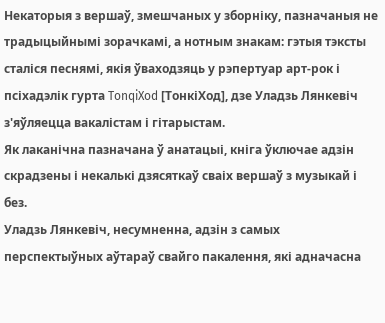Некаторыя з вершаў, змешчаных у зборніку, пазначаныя не традыцыйнымі зорачкамі, а нотным знакам: гэтыя тэксты сталіся песнямі, якія ўваходзяць у рэпертуар арт-рок і псіхадэлік гурта TonqiXod [ТонкіХод], дзе Уладзь Лянкевіч з'яўляецца вакалістам і гітарыстам.
Як лаканічна пазначана ў анатацыі, кніга ўключае адзін скрадзены і некалькі дзясяткаў сваіх вершаў з музыкай і без.
Уладзь Лянкевіч, несумненна, адзін з самых перспектыўных аўтараў свайго пакалення, які адначасна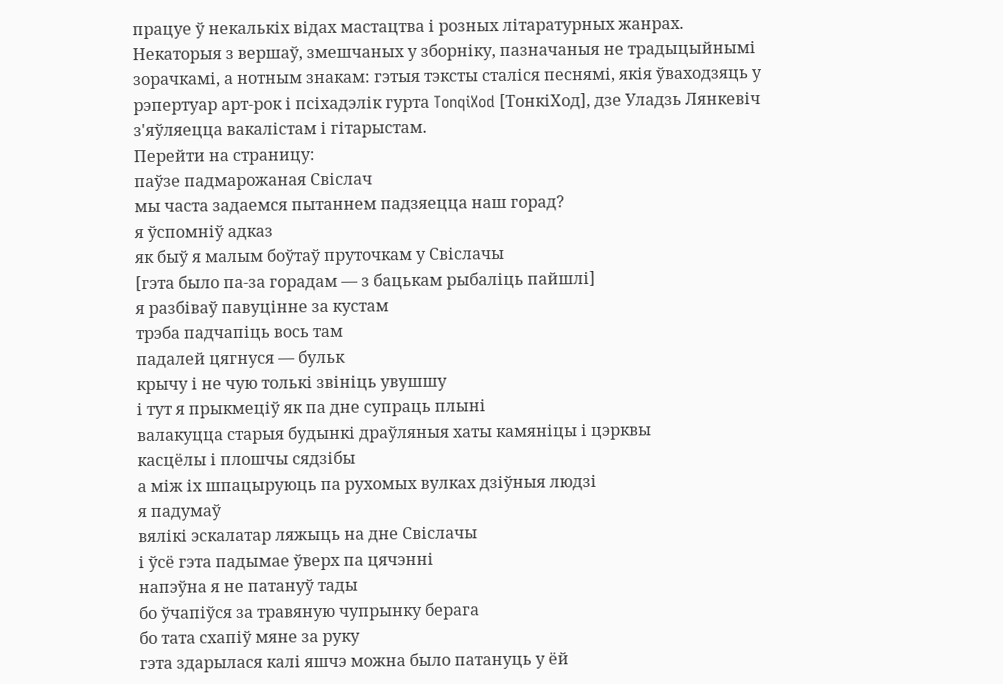працуе ў некалькіх відах мастацтва і розных літаратурных жанрах.
Некаторыя з вершаў, змешчаных у зборніку, пазначаныя не традыцыйнымі зорачкамі, а нотным знакам: гэтыя тэксты сталіся песнямі, якія ўваходзяць у рэпертуар арт-рок і псіхадэлік гурта TonqiXod [ТонкіХод], дзе Уладзь Лянкевіч з'яўляецца вакалістам і гітарыстам.
Перейти на страницу:
паўзе падмарожаная Свіслач
мы часта задаемся пытаннем падзяецца наш горад?
я ўспомніў адказ
як быў я малым боўтаў пруточкам у Свіслачы
[гэта было па-за горадам — з бацькам рыбаліць пайшлі]
я разбіваў павуцінне за кустам
трэба падчапіць вось там
падалей цягнуся — бульк
крычу і не чую толькі звініць увушшу
і тут я прыкмеціў як па дне супраць плыні
валакуцца старыя будынкі драўляныя хаты камяніцы і цэрквы
касцёлы і плошчы сядзібы
а між іх шпацыруюць па рухомых вулках дзіўныя людзі
я падумаў
вялікі эскалатар ляжыць на дне Свіслачы
і ўсё гэта падымае ўверх па цячэнні
напэўна я не патануў тады
бо ўчапіўся за травяную чупрынку берага
бо тата схапіў мяне за руку
гэта здарылася калі яшчэ можна было патануць у ёй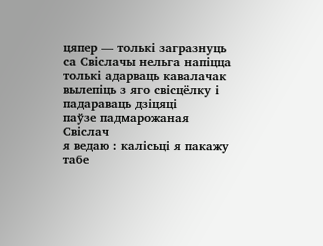цяпер — толькі загразнуць
са Свіслачы нельга напіцца толькі адарваць кавалачак
вылепіць з яго свісцёлку і падараваць дзіцяці
паўзе падмарожаная Свіслач
я ведаю : калісьці я пакажу табе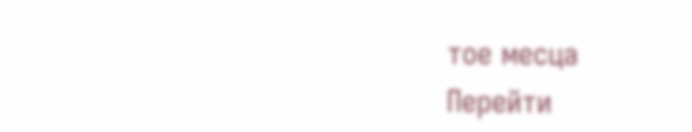тое месца
Перейти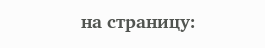на страницу: